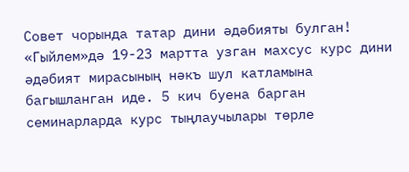Совет чорында татар дини әдәбияты булган!
«Гыйлем»дә 19-23 мартта узган махсус курс дини әдәбият мирасының нәкъ шул катламына багышланган иде. 5 кич буена барган семинарларда курс тыңлаучылары төрле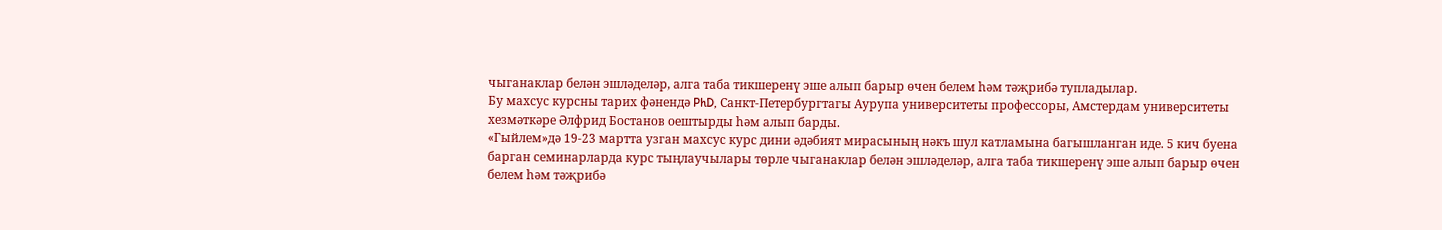чыганаклар белән эшләделәр, алга таба тикшеренү эше алып барыр өчен белем һәм тәҗрибә тупладылар.
Бу махсус курсны тарих фәнендә PhD, Санкт-Петербургтагы Аурупа университеты профессоры, Амстердам университеты хезмәткәре Әлфрид Бостанов оештырды һәм алып барды.
«Гыйлем»дә 19-23 мартта узган махсус курс дини әдәбият мирасының нәкъ шул катламына багышланган иде. 5 кич буена барган семинарларда курс тыңлаучылары төрле чыганаклар белән эшләделәр, алга таба тикшеренү эше алып барыр өчен белем һәм тәҗрибә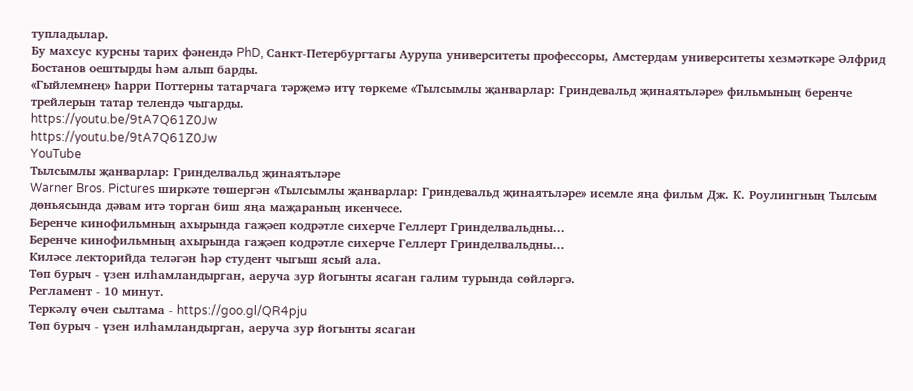тупладылар.
Бу махсус курсны тарих фәнендә PhD, Санкт-Петербургтагы Аурупа университеты профессоры, Амстердам университеты хезмәткәре Әлфрид Бостанов оештырды һәм алып барды.
«Гыйлемнең» Һарри Поттерны татарчага тәрҗемә итү төркеме «Тылсымлы җанварлар: Гриндевальд җинаятьләре» фильмының беренче трейлерын татар телендә чыгарды.
https://youtu.be/9tA7Q61Z0Jw
https://youtu.be/9tA7Q61Z0Jw
YouTube
Тылсымлы җанварлар: Гринделвальд җинаятьләре
Warner Bros. Pictures ширкәте төшергән «Тылсымлы җанварлар: Гриндевальд җинаятьләре» исемле яңа фильм Дж. К. Роулингның Тылсым дөньясында дәвам итә торган биш яңа маҗараның икенчесе.
Беренче кинофильмның ахырында гаҗәеп кодрәтле сихерче Геллерт Гринделвальдны…
Беренче кинофильмның ахырында гаҗәеп кодрәтле сихерче Геллерт Гринделвальдны…
Киләсе лекторийда теләгән һәр студент чыгыш ясый ала.
Төп бурыч - үзен илһамландырган, аеруча зур йогынты ясаган галим турында сөйләргә.
Регламент - 10 минут.
Теркәлү өчен сылтама - https://goo.gl/QR4pju
Төп бурыч - үзен илһамландырган, аеруча зур йогынты ясаган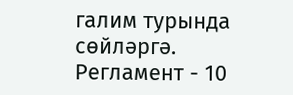галим турында сөйләргә.
Регламент - 10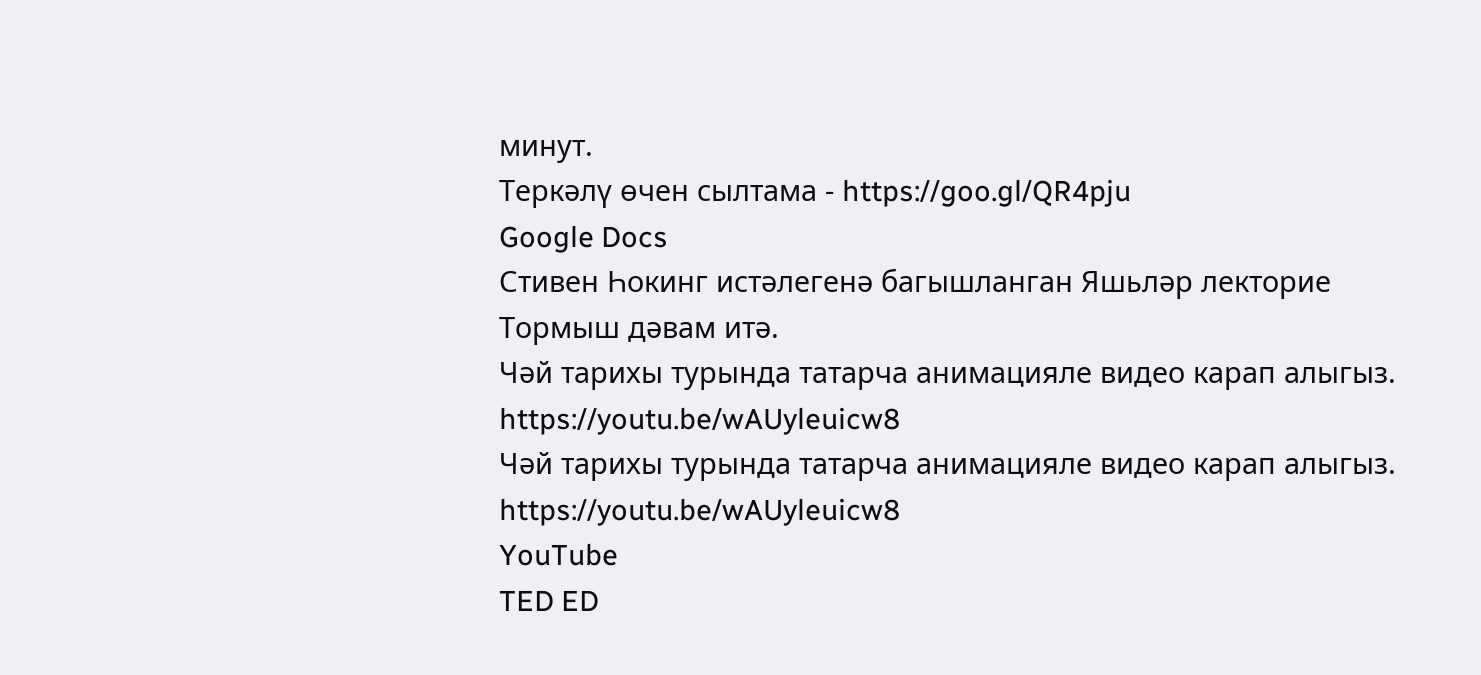минут.
Теркәлү өчен сылтама - https://goo.gl/QR4pju
Google Docs
Стивен Һокинг истәлегенә багышланган Яшьләр лекторие
Тормыш дәвам итә.
Чәй тарихы турында татарча анимацияле видео карап алыгыз.
https://youtu.be/wAUyleuicw8
Чәй тарихы турында татарча анимацияле видео карап алыгыз.
https://youtu.be/wAUyleuicw8
YouTube
TED ED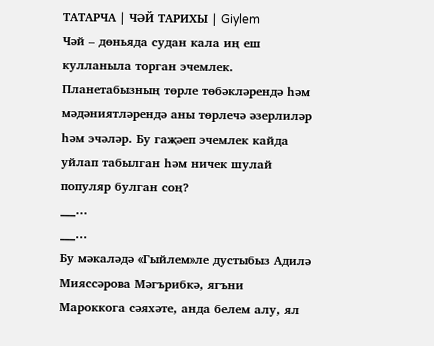ТАТАРЧА | ЧӘЙ ТАРИХЫ | Giylem
Чәй – дөньяда судан кала иң еш кулланыла торган эчемлек. Планетабызның төрле төбәкләрендә һәм мәдәниятләрендә аны төрлечә әзерлиләр һәм эчәләр. Бу гаҗәеп эчемлек кайда уйлап табылган һәм ничек шулай популяр булган соң?
___…
___…
Бу мәкаләдә «Гыйлем»ле дустыбыз Адилә Мияссәрова Мәгърибкә, ягъни Мароккога сәяхәте, анда белем алу, ял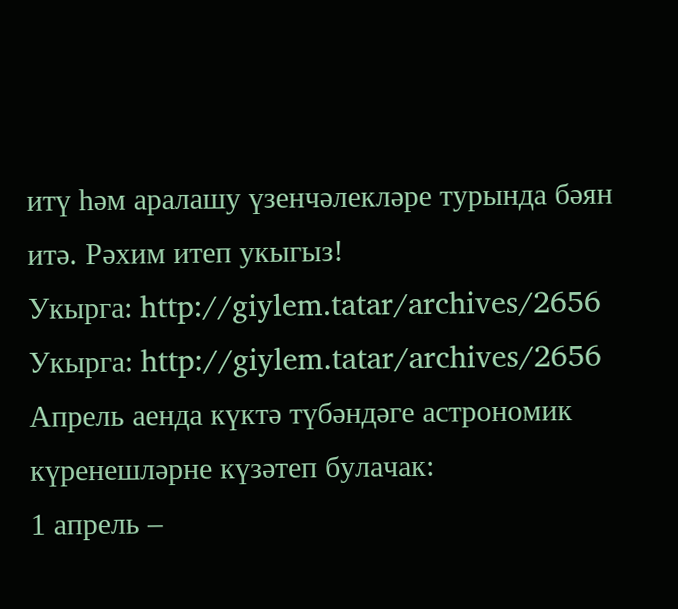итү һәм аралашу үзенчәлекләре турында бәян итә. Рәхим итеп укыгыз!
Укырга: http://giylem.tatar/archives/2656
Укырга: http://giylem.tatar/archives/2656
Апрель аенда күктә түбәндәге астрономик күренешләрне күзәтеп булачак:
1 апрель –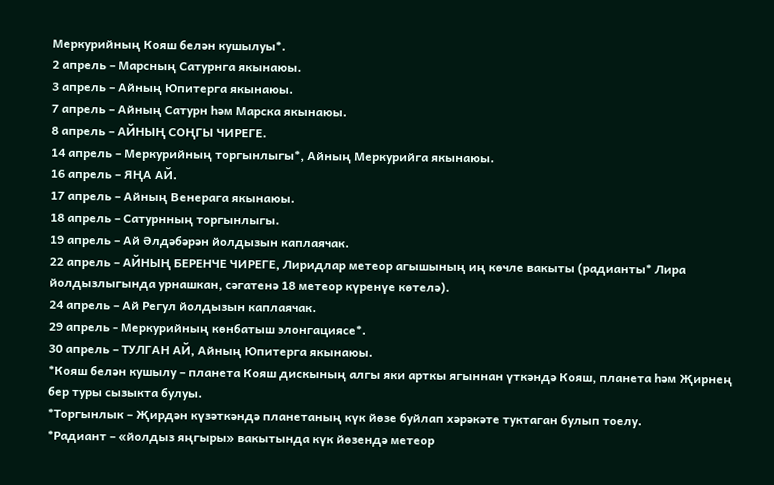Меркурийның Кояш белән кушылуы*.
2 апрель – Марсның Сатурнга якынаюы.
3 апрель – Айның Юпитерга якынаюы.
7 апрель – Айның Сатурн һәм Марска якынаюы.
8 апрель – АЙНЫҢ СОҢГЫ ЧИРЕГЕ.
14 апрель – Меркурийның торгынлыгы*, Айның Меркурийга якынаюы.
16 апрель – ЯҢА АЙ.
17 апрель – Айның Венерага якынаюы.
18 апрель – Сатурнның торгынлыгы.
19 апрель – Ай Әлдәбәрән йолдызын каплаячак.
22 апрель – АЙНЫҢ БЕРЕНЧЕ ЧИРЕГЕ, Лиридлар метеор агышының иң көчле вакыты (радианты* Лира йолдызлыгында урнашкан, сәгатенә 18 метеор күренүе көтелә).
24 апрель – Ай Регул йолдызын каплаячак.
29 апрель - Меркурийның көнбатыш элонгациясе*.
30 апрель – ТУЛГАН АЙ, Айның Юпитерга якынаюы.
*Кояш белән кушылу – планета Кояш дискының алгы яки арткы ягыннан үткәндә Кояш, планета һәм Җирнең бер туры сызыкта булуы.
*Торгынлык – Җирдән күзәткәндә планетаның күк йөзе буйлап хәрәкәте туктаган булып тоелу.
*Радиант – «йолдыз яңгыры» вакытында күк йөзендә метеор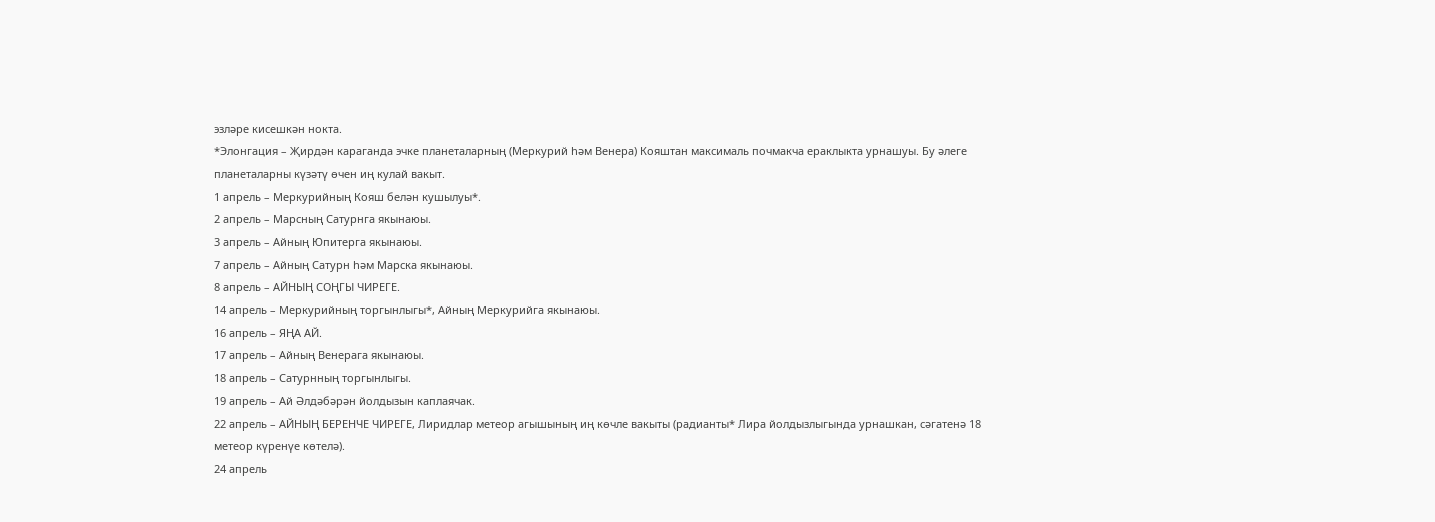эзләре кисешкән нокта.
*Элонгация – Җирдән караганда эчке планеталарның (Меркурий һәм Венера) Кояштан максималь почмакча ераклыкта урнашуы. Бу әлеге планеталарны күзәтү өчен иң кулай вакыт.
1 апрель – Меркурийның Кояш белән кушылуы*.
2 апрель – Марсның Сатурнга якынаюы.
3 апрель – Айның Юпитерга якынаюы.
7 апрель – Айның Сатурн һәм Марска якынаюы.
8 апрель – АЙНЫҢ СОҢГЫ ЧИРЕГЕ.
14 апрель – Меркурийның торгынлыгы*, Айның Меркурийга якынаюы.
16 апрель – ЯҢА АЙ.
17 апрель – Айның Венерага якынаюы.
18 апрель – Сатурнның торгынлыгы.
19 апрель – Ай Әлдәбәрән йолдызын каплаячак.
22 апрель – АЙНЫҢ БЕРЕНЧЕ ЧИРЕГЕ, Лиридлар метеор агышының иң көчле вакыты (радианты* Лира йолдызлыгында урнашкан, сәгатенә 18 метеор күренүе көтелә).
24 апрель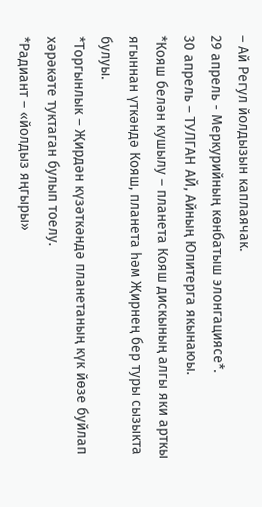– Ай Регул йолдызын каплаячак.
29 апрель - Меркурийның көнбатыш элонгациясе*.
30 апрель – ТУЛГАН АЙ, Айның Юпитерга якынаюы.
*Кояш белән кушылу – планета Кояш дискының алгы яки арткы ягыннан үткәндә Кояш, планета һәм Җирнең бер туры сызыкта булуы.
*Торгынлык – Җирдән күзәткәндә планетаның күк йөзе буйлап хәрәкәте туктаган булып тоелу.
*Радиант – «йолдыз яңгыры»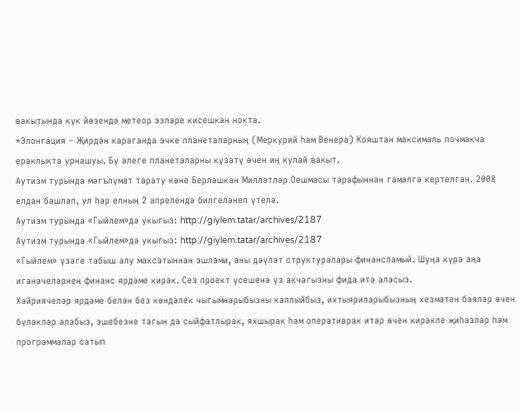вакытында күк йөзендә метеор эзләре кисешкән нокта.
*Элонгация – Җирдән караганда эчке планеталарның (Меркурий һәм Венера) Кояштан максималь почмакча ераклыкта урнашуы. Бу әлеге планеталарны күзәтү өчен иң кулай вакыт.
Аутизм турында мәгълүмат тарату көне Берләшкән Милләтләр Оешмасы тарафыннан гамәлгә кертелгән. 2008 елдан башлап, ул һәр елның 2 апрелендә билгеләнеп үтелә.
Аутизм турында «Гыйлем»дә укыгыз: http://giylem.tatar/archives/2187
Аутизм турында «Гыйлем»дә укыгыз: http://giylem.tatar/archives/2187
«Гыйлем» үзәге табыш алу максатыннан эшләми, аны дәүләт структуралары финансламый. Шуңа күрә аңа иганәчеләрнең финанс ярдәме кирәк. Сез проект үсешенә үз акчагызны фида итә аласыз.
Хәйриячеләр ярдәме белән без көндәлек чыгымнарыбызны каплыйбыз, ихтыяриларыбызның хезмәтен бәяләр өчен бүләкләр алабыз, эшебезне тагын да сыйфатлырак, яхшырак һәм оперативрак итәр өчен кирәкле җиһазлар һәм программалар сатып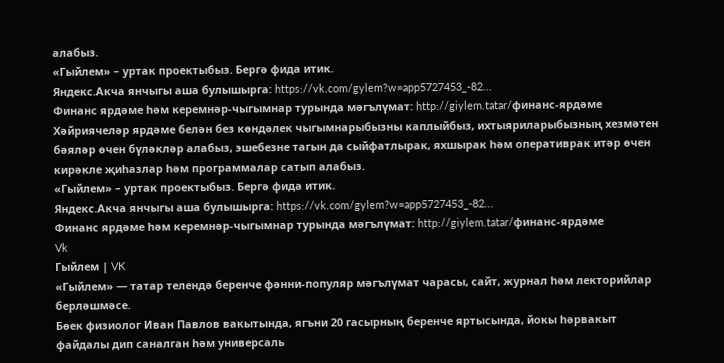алабыз.
«Гыйлем» – уртак проектыбыз. Бергә фида итик.
Яндекс.Акча янчыгы аша булышырга: https://vk.com/gylem?w=app5727453_-82...
Финанс ярдәме һәм керемнәр-чыгымнар турында мәгълүмат: http://giylem.tatar/финанс-ярдәме
Хәйриячеләр ярдәме белән без көндәлек чыгымнарыбызны каплыйбыз, ихтыяриларыбызның хезмәтен бәяләр өчен бүләкләр алабыз, эшебезне тагын да сыйфатлырак, яхшырак һәм оперативрак итәр өчен кирәкле җиһазлар һәм программалар сатып алабыз.
«Гыйлем» – уртак проектыбыз. Бергә фида итик.
Яндекс.Акча янчыгы аша булышырга: https://vk.com/gylem?w=app5727453_-82...
Финанс ярдәме һәм керемнәр-чыгымнар турында мәгълүмат: http://giylem.tatar/финанс-ярдәме
Vk
Гыйлем | VK
«Гыйлем» — татар телендә беренче фәнни-популяр мәгълүмат чарасы, сайт, журнал һәм лекторийлар берләшмәсе.
Бөек физиолог Иван Павлов вакытында, ягъни 20 гасырның беренче яртысында, йокы һәрвакыт файдалы дип саналган һәм универсаль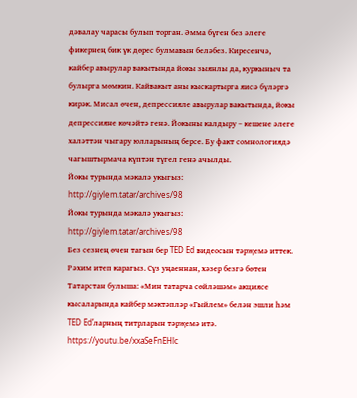дәвалау чарасы булып торган. Әмма бүген без әлеге фикернең бик үк дөрес булмавын беләбез. Киресенчә, кайбер авырулар вакытында йокы зыянлы да, куркыныч та булырга мөмкин. Кайвакыт аны кыскартырга яисә бүләргә кирәк. Мисал өчен, депрессияле авырулар вакытында, йокы депрессияне көчәйтә генә. Йокыны калдыру – кешене әлеге халәттән чыгару юлларының берсе. Бу факт сомнологиядә чагыштырмача күптән түгел генә ачылды.
Йокы турында мәкалә укыгыз: http://giylem.tatar/archives/98
Йокы турында мәкалә укыгыз: http://giylem.tatar/archives/98
Без сезнең өчен тагын бер TED Ed видеосын тәрҗемә иттек. Рәхим итеп карагыз. Сүз уңаеннан, хәзер безгә бөтен Татарстан булыша: «Мин татарча сөйләшәм» акциясе кысаларында кайбер мәктәпләр «Гыйлем» белән эшли һәм TED Ed’ларның титрларын тәрҗемә итә.
https://youtu.be/xxaSeFnEHlc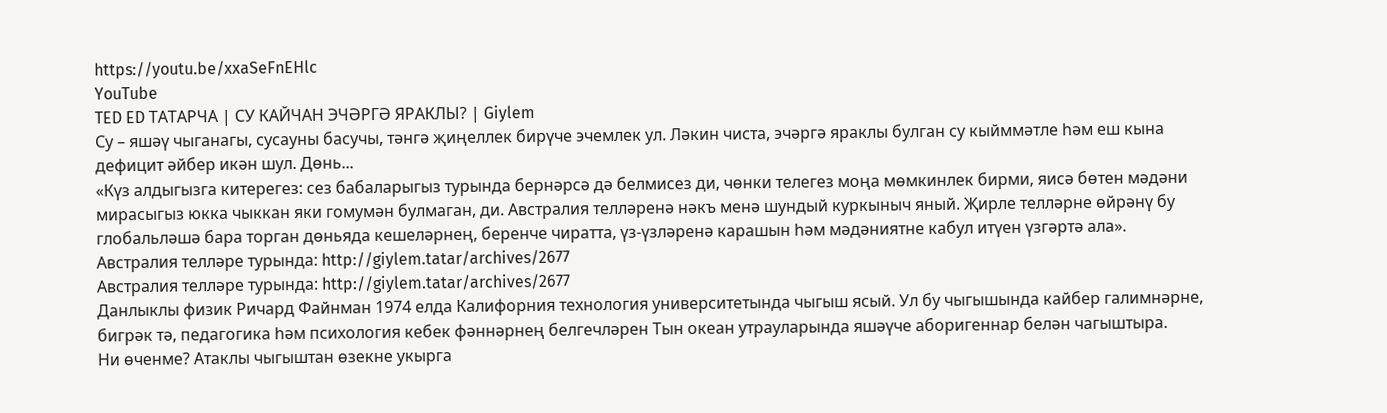https://youtu.be/xxaSeFnEHlc
YouTube
TED ED ТАТАРЧА | СУ КАЙЧАН ЭЧӘРГӘ ЯРАКЛЫ? | Giylem
Су – яшәү чыганагы, сусауны басучы, тәнгә җиңеллек бирүче эчемлек ул. Ләкин чиста, эчәргә яраклы булган су кыйммәтле һәм еш кына дефицит әйбер икән шул. Дөнь...
«Күз алдыгызга китерегез: сез бабаларыгыз турында бернәрсә дә белмисез ди, чөнки телегез моңа мөмкинлек бирми, яисә бөтен мәдәни мирасыгыз юкка чыккан яки гомумән булмаган, ди. Австралия телләренә нәкъ менә шундый куркыныч яный. Җирле телләрне өйрәнү бу глобальләшә бара торган дөньяда кешеләрнең, беренче чиратта, үз-үзләренә карашын һәм мәдәниятне кабул итүен үзгәртә ала».
Австралия телләре турында: http://giylem.tatar/archives/2677
Австралия телләре турында: http://giylem.tatar/archives/2677
Данлыклы физик Ричард Файнман 1974 елда Калифорния технология университетында чыгыш ясый. Ул бу чыгышында кайбер галимнәрне, бигрәк тә, педагогика һәм психология кебек фәннәрнең белгечләрен Тын океан утрауларында яшәүче аборигеннар белән чагыштыра.
Ни өченме? Атаклы чыгыштан өзекне укырга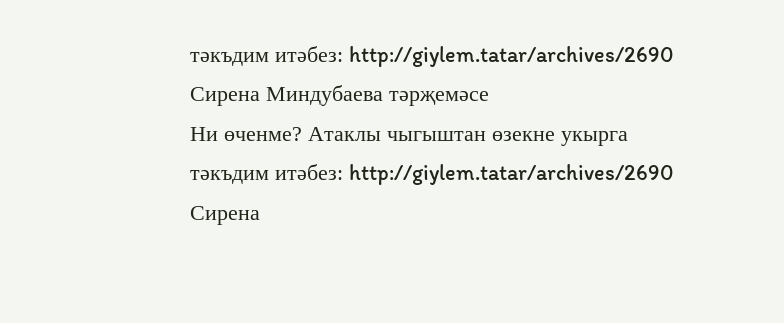тәкъдим итәбез: http://giylem.tatar/archives/2690
Сирена Миндубаева тәрҗемәсе
Ни өченме? Атаклы чыгыштан өзекне укырга тәкъдим итәбез: http://giylem.tatar/archives/2690
Сирена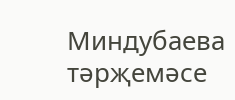Миндубаева тәрҗемәсе